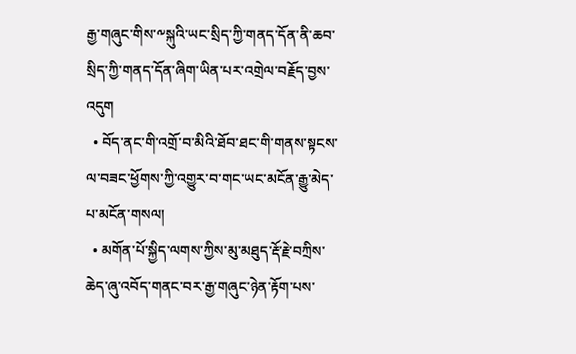རྒྱ་གཞུང་གིས་༸སྐུའི་ཡང་སྲིད་ཀྱི་གནད་དོན་ནི་ཆབ་སྲིད་ཀྱི་གནད་དོན་ཞིག་ཡིན་པར་འགྲེལ་བརྗོད་བྱས་འདུག
  • བོད་ནང་གི་འགྲོ་བ་མིའི་ཐོབ་ཐང་གི་གནས་སྟངས་ལ་བཟང་ཕྱོགས་ཀྱི་འགྱུར་བ་གང་ཡང་མངོན་རྒྱུ་མེད་པ་མངོན་གསལ།
  • མགོན་པོ་སྐྱིད་ལགས་ཀྱིས་མུ་མཐུད་རྡོ་རྗེ་བཀྲིས་ཆེད་ཞུ་འབོད་གནང་བར་རྒྱ་གཞུང་ཉེན་རྟོག་པས་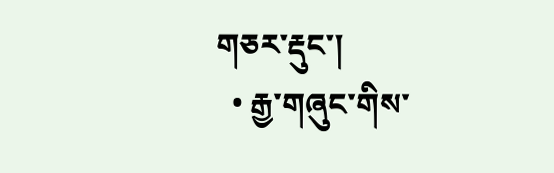གཅར་རྡུང་།
  • རྒྱ་གཞུང་གིས་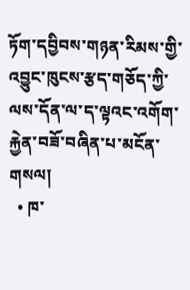ཏོག་དབྱིབས་གཉན་རིམས་གྱི་འབྱུང་ཁུངས་རྩད་གཅོད་ཀྱི་ལས་དོན་ལ་ད་ལྟའང་འགོག་རྐྱེན་བཟོ་བཞིན་པ་མངོན་གསལ།
  • ཁ་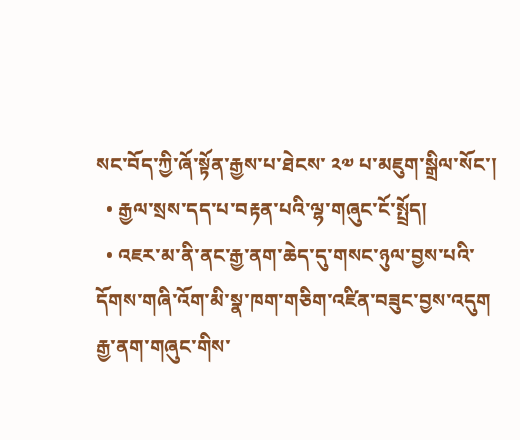སང་བོད་ཀྱི་ཞོ་སྟོན་རྒྱས་པ་ཐེངས་ ༢༧ པ་མཇུག་སྒྲིལ་སོང་།
  • རྒྱལ་སྲས་དད་པ་བརྟན་པའི་ལྷ་གཞུང་ངོ་སྤྲོད།
  • འཇར་མ་ནི་ནང་རྒྱ་ནག་ཆེད་དུ་གསང་ཉུལ་བྱས་པའི་དོགས་གཞི་འོག་མི་སྣ་ཁག་གཅིག་འཛིན་བཟུང་བྱས་འདུག
རྒྱ་ནག་གཞུང་གིས་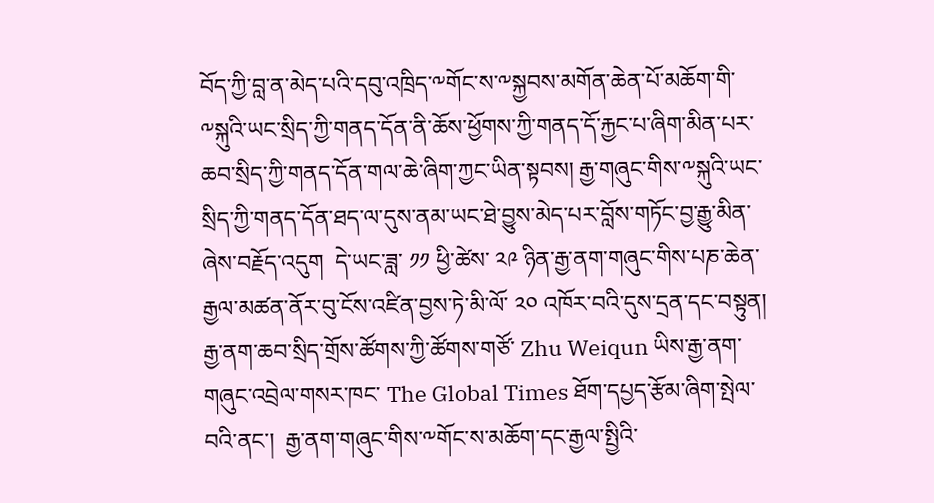བོད་ཀྱི་བླ་ན་མེད་པའི་དབུ་འཁྲིད་༸གོང་ས་༸སྐྱབས་མགོན་ཆེན་པོ་མཆོག་གི་༸སྐུའི་ཡང་སྲིད་ཀྱི་གནད་དོན་ནི་ཆོས་ཕྱོགས་ཀྱི་གནད་དོ་རྐྱང་པ་ཞིག་མིན་པར་ཆབ་སྲིད་ཀྱི་གནད་དོན་གལ་ཆེ་ཞིག་ཀྱང་ཡིན་སྟབས། རྒྱ་གཞུང་གིས་༸སྐུའི་ཡང་སྲིད་ཀྱི་གནད་དོན་ཐད་ལ་དུས་ནམ་ཡང་ཐེ་བྱུས་མེད་པར་བློས་གཏོང་བྱ་རྒྱུ་མིན་ཞེས་བརྗོད་འདུག  དེ་ཡང་ཟླ་ ༡༡ ཕྱི་ཚེས་ ༢༩ ཉིན་རྒྱ་ནག་གཞུང་གིས་པཎ་ཆེན་རྒྱལ་མཚན་ནོར་བུ་ངོས་འཛིན་བྱས་ཏེ་མི་ལོ་ ༢༠ འཁོར་བའི་དུས་དྲན་དང་བསྟུན། རྒྱ་ནག་ཆབ་སྲིད་གྲོས་ཚོགས་ཀྱི་ཚོགས་གཙོ་ Zhu Weiqun ཡིས་རྒྱ་ནག་གཞུང་འབྲེལ་གསར་ཁང་ The Global Times ཐོག་དཔྱད་རྩོམ་ཞིག་སྤེལ་བའི་ནང་།  རྒྱ་ནག་གཞུང་གིས་༸གོང་ས་མཆོག་དང་རྒྱལ་སྤྱིའི་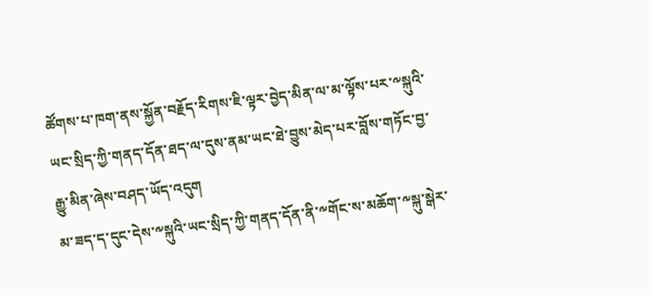ཚོགས་པ་ཁག་ནས་སྐྱོན་བརྗོད་རིགས་ཇི་ལྟར་བྱེད་མིན་ལ་མ་ལྟོས་པར་༸སྐུའི་ཡང་སྲིད་ཀྱི་གནད་དོན་ཐད་ལ་དུས་ནམ་ཡང་ཐེ་བྱུས་མེད་པར་བློས་གཏོང་བྱ་རྒྱུ་མིན་ཞེས་བཤད་ཡོད་འདུག
མ་ཟད་ད་དུང་དེས་༸སྐུའི་ཡང་སྲིད་ཀྱི་གནད་དོན་ནི་༸གོང་ས་མཆོག་༸སྐུ་སྒེར་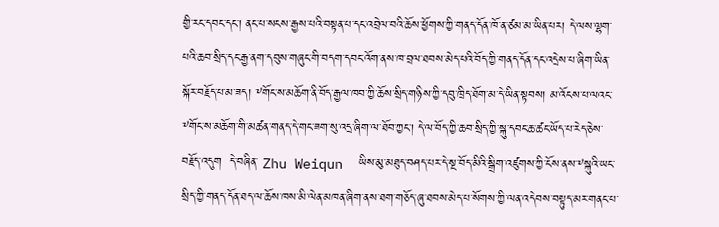གྱི་རང་དབང་དང་། ནང་པ་སངས་རྒྱས་པའི་བསྟན་པ་དང་འབྲེལ་བའི་ཆོས་ཕྱོགས་ཀྱི་གནད་དོན་ཁོ་ན་ཙམ་མ་ཡིན་པར། དེ་ལས་ལྷག་པའི་ཆབ་སྲིད་དང་རྒྱ་ནག་དབུས་གཞུང་གི་བདག་དབང་འོག་ནས་ཁ་བྲལ་ཐབས་མེད་པའི་བོད་ཀྱི་གནད་དོན་དང་འདྲེས་པ་ཞིག་ཡིན་སྐོར་བརྗོད་པ་མ་ཟད། ༸གོང་ས་མཆོག་ནི་བོད་རྒྱལ་ཁབ་ཀྱི་ཆོས་སྲིད་གཉིས་ཀྱི་དབུ་ཁྲིད་ཐོག་མ་དེ་ཡིན་སྟབས། མ་འོངས་པ་ལའང་༸གོང་ས་མཆོག་གི་མཚན་གནད་དེ་གང་ཟག་སུ་འདྲ་ཞིག་ལ་ཐོབ་ཀྱང་། དེ་ལ་བོད་ཀྱི་ཆབ་སྲིད་ཀྱི་སྐུ་དབང་ཆ་ཚང་ཡོད་པ་རེད་ཅེས་བརྗོད་འདུག  དེ་བཞིན་ Zhu Weiqun  ཡིས་མུ་མཐུད་བཤད་པར་དེ་སྔ་བོད་མིའི་སྒྲིག་འཛུགས་ཀྱི་ངོས་ནས་༸སྐུའི་ཡང་སྲིད་ཀྱི་གནད་དོན་ཐད་ལ་ཆོས་ཁས་མི་ལེན་མཁན་ཞིག་ནས་ཐག་གཅོད་ཞུ་ཐབས་མེད་པ་སོགས་ཀྱི་ལན་འདེབས་བསྟུད་མར་གནང་པ་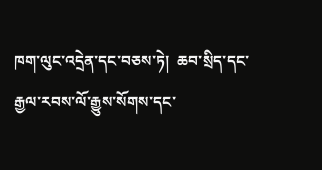ཁག་ལུང་འདྲེན་དང་བཅས་ཏེ།  ཆབ་སྲིད་དང་རྒྱལ་རབས་ལོ་རྒྱུས་སོགས་དང་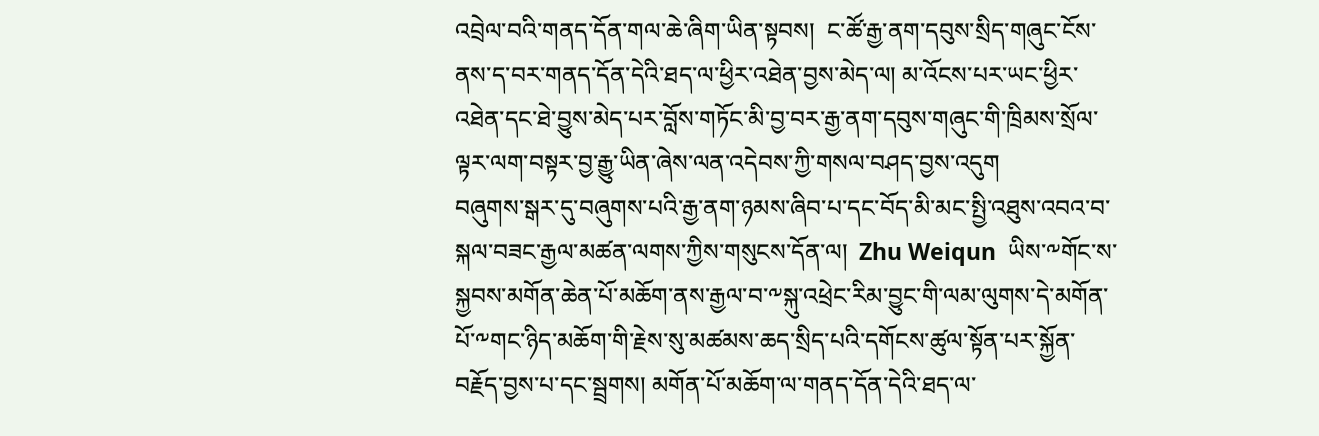འབྲེལ་བའི་གནད་དོན་གལ་ཆེ་ཞིག་ཡིན་སྟབས།  ང་ཚོ་རྒྱ་ནག་དབུས་སྲིད་གཞུང་ངོས་ནས་ད་བར་གནད་དོན་དེའི་ཐད་ལ་ཕྱིར་འཐེན་བྱས་མེད་ལ། མ་འོངས་པར་ཡང་ཕྱིར་འཐེན་དང་ཐེ་བྱུས་མེད་པར་བློས་གཏོང་མི་བྱ་བར་རྒྱ་ནག་དབུས་གཞུང་གི་ཁྲིམས་སྲོལ་ལྟར་ལག་བསྟར་བྱ་རྒྱུ་ཡིན་ཞེས་ལན་འདེབས་ཀྱི་གསལ་བཤད་བྱས་འདུག
བཞུགས་སྒར་དུ་བཞུགས་པའི་རྒྱ་ནག་ཉམས་ཞིབ་པ་དང་བོད་མི་མང་སྤྱི་འཐུས་འབའ་བ་སྐལ་བཟང་རྒྱལ་མཚན་ལགས་ཀྱིས་གསུངས་དོན་ལ།  Zhu Weiqun  ཡིས་༸གོང་ས་སྐྱབས་མགོན་ཆེན་པོ་མཆོག་ནས་རྒྱལ་བ་༸སྐུ་འཕྲེང་རིམ་བྱུང་གི་ལམ་ལུགས་དེ་མགོན་པོ་༸གང་ཉིད་མཆོག་གི་རྗེས་སུ་མཚམས་ཆད་སྲིད་པའི་དགོངས་ཚུལ་སྟོན་པར་སྐྱོན་བརྗོད་བྱས་པ་དང་སྦྲགས། མགོན་པོ་མཆོག་ལ་གནད་དོན་དེའི་ཐད་ལ་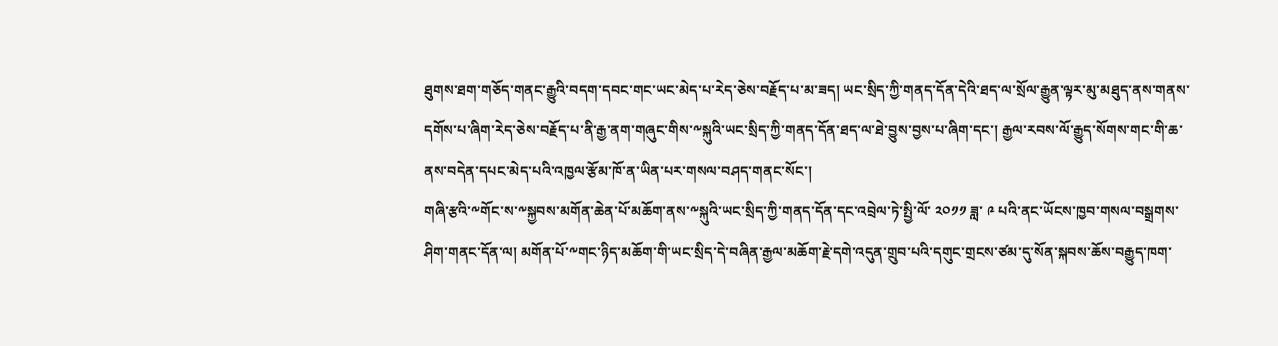ཐུགས་ཐག་གཅོད་གནང་རྒྱུའི་བདག་དབང་གང་ཡང་མེད་པ་རེད་ཅེས་བརྗོད་པ་མ་ཟད། ཡང་སྲིད་ཀྱི་གནད་དོན་དེའི་ཐད་ལ་སྲོལ་རྒྱུན་ལྟར་མུ་མཐུད་ནས་གནས་དགོས་པ་ཞིག་རེད་ཅེས་བརྗོད་པ་ནི་རྒྱ་ནག་གཞུང་གིས་༸སྐུའི་ཡང་སྲིད་ཀྱི་གནད་དོན་ཐད་ལ་ཐེ་བྱུས་བྱས་པ་ཞིག་དང་། རྒྱལ་རབས་ལོ་རྒྱུད་སོགས་གང་གི་ཆ་ནས་བདེན་དཔང་མེད་པའི་འཁྱལ་རྩོམ་ཁོ་ན་ཡིན་པར་གསལ་བཤད་གནང་སོང་།
གཞི་རྩའི་༸གོང་ས་༸སྐྱབས་མགོན་ཆེན་པོ་མཆོག་ནས་༸སྐུའི་ཡང་སྲིད་ཀྱི་གནད་དོན་དང་འབྲེལ་ཏེ་སྤྱི་ལོ་ ༢༠༡༡ ཟླ་ ༩ པའི་ནང་ཡོངས་ཁྱབ་གསལ་བསྒྲགས་ཤིག་གནང་དོན་ལ། མགོན་པོ་༸གང་ཉིད་མཆོག་གི་ཡང་སྲིད་དེ་བཞིན་རྒྱལ་མཆོག་རྗེ་དགེ་འདུན་གྲུབ་པའི་དགུང་གྲངས་ཙམ་དུ་སོན་སྐབས་ཆོས་བརྒྱུད་ཁག་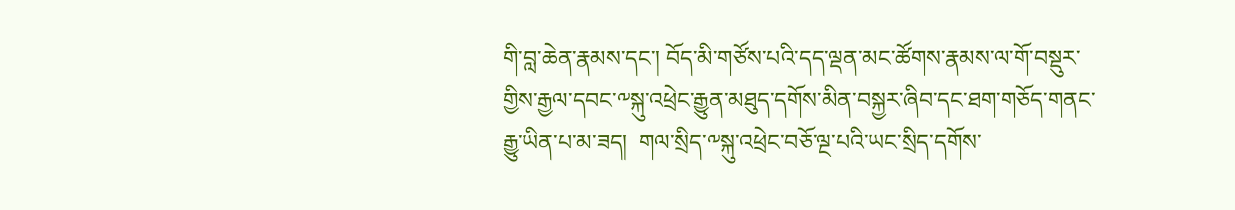གི་བླ་ཆེན་རྣམས་དང་། བོད་མི་གཙོས་པའི་དད་ལྡན་མང་ཚོགས་རྣམས་ལ་གོ་བསྡུར་གྱིས་རྒྱལ་དབང་༸སྐུ་འཕྲེང་རྒྱུན་མཐུད་དགོས་མིན་བསྐྱར་ཞིབ་དང་ཐག་གཅོད་གནང་རྒྱུ་ཡིན་པ་མ་ཟད།  གལ་སྲིད་༸སྐུ་འཕྲེང་བཅོ་ལྔ་པའི་ཡང་སྲིད་དགོས་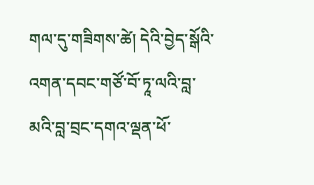གལ་དུ་གཟིགས་ཚེ། དེའི་བྱེད་སྒོའི་འགན་དབང་གཙོ་བོ་ཏཱ་ལའི་བླ་མའི་བླ་བྲང་དགའ་ལྡན་ཕོ་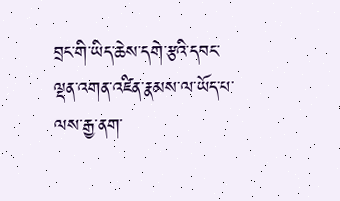བྲང་གི་ཡིད་ཆེས་དགེ་རྩའི་དབང་ལྡན་འགན་འཛིན་རྣམས་ལ་ཡོད་པ་ལས་རྒྱ་ནག་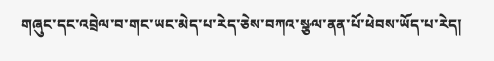གཞུང་དང་འབྲེལ་བ་གང་ཡང་མེད་པ་རེད་ཅེས་བཀའ་སྩལ་ནན་པོ་ཕེབས་ཡོད་པ་རེད།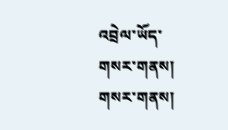འབྲེལ་ཡོད་གསར་གནས།
གསར་གནས།